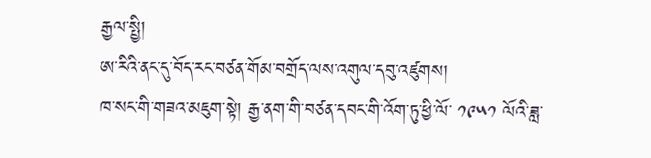རྒྱལ་སྤྱི།
ཨ་རིའི་ནང་དུ་བོད་རང་བཙན་གོམ་བགྲོད་ལས་འགུལ་དབུ་འཛུགས།
ཁ་སང་གི་གཟའ་མཇུག་སྟེ། རྒྱ་ནག་གི་བཙན་དབང་གི་འོག་ཏུ་ཕྱི་ལོ་ ༡༩༥༡ ལོའི་ཟླ་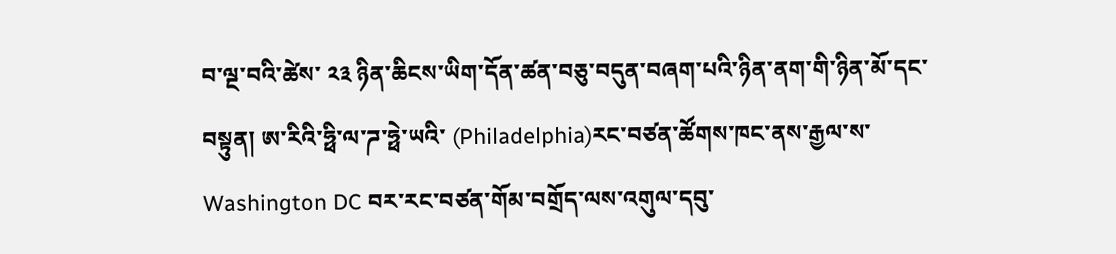བ་ལྔ་བའི་ཚེས་ ༢༣ ཉིན་ཆིངས་ཡིག་དོན་ཚན་བཅུ་བདུན་བཞག་པའི་ཉིན་ནག་གི་ཉིན་མོ་དང་བསྟུན། ཨ་རིའི་ཧྥི་ལ་ཌ་ཧྥེ་ཡའི་ (Philadelphia)རང་བཙན་ཚོགས་ཁང་ནས་རྒྱལ་ས་Washington DC བར་རང་བཙན་གོམ་བགྲོད་ལས་འགུལ་དབུ་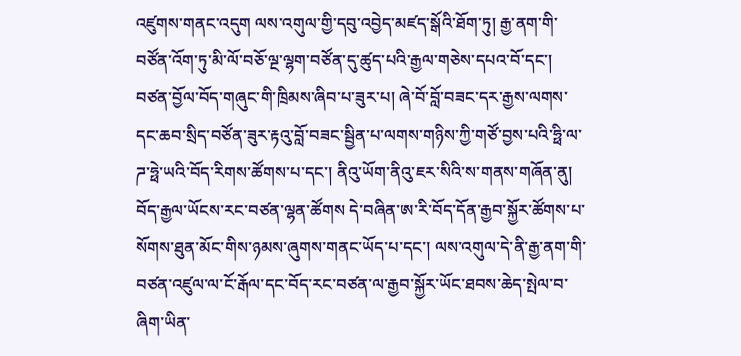འཛུགས་གནང་འདུག ལས་འགུལ་གྱི་དབུ་འབྱེད་མཛད་སྒོའི་ཐོག་ཏུ། རྒྱ་ནག་གི་བཙོན་འོག་ཏུ་མི་ལོ་བཅོ་ལྔ་ལྷག་བཙོན་དུ་ཚུད་པའི་རྒྱལ་གཅེས་དཔའ་བོ་དང་། བཙན་བྱོལ་བོད་གཞུང་གི་ཁྲིམས་ཞིབ་པ་ཟུར་པ། ཞེ་བོ་བློ་བཟང་དར་རྒྱས་ལགས་དང་ཆབ་སྲིད་བཙོན་ཟུར་རྟའུ་བློ་བཟང་སྦྱིན་པ་ལགས་གཉིས་ཀྱི་གཙོ་བྱས་པའི་ཧྥི་ལ་ཌ་ཧྥེ་ཡའི་བོད་རིགས་ཚོགས་པ་དང་། ནིའུ་ཡོག་ནིའུ་ཇར་སིའི་ས་གནས་གཞོན་ནུ། བོད་རྒྱལ་ཡོངས་རང་བཙན་ལྷན་ཚོགས དེ་བཞིན་ཨ་རི་བོད་དོན་རྒྱབ་སྐྱོར་ཚོགས་པ་སོགས་ཐུན་མོང་གིས་ཉམས་ཞུགས་གནང་ཡོད་པ་དང་། ལས་འགུལ་དེ་ནི་རྒྱ་ནག་གི་བཙན་འཛུལ་ལ་ངོ་རྒོལ་དང་བོད་རང་བཙན་ལ་རྒྱབ་སྐྱོར་ཡོང་ཐབས་ཆེད་སྤེལ་བ་ཞིག་ཡིན་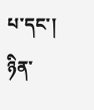པ་དང་། ཉིན་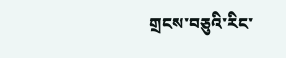གྲངས་བཅུའི་རིང་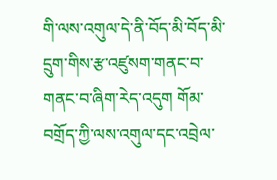གི་ལས་འགུལ་དེ་ནི་བོད་མི་བོད་མི་དྲུག་གིས་རྩ་འཛུསག་གནང་བ་གནང་བ་ཞིག་རེད་འདུག གོམ་བགྲོད་ཀྱི་ལས་འགུལ་དང་འབྲེལ་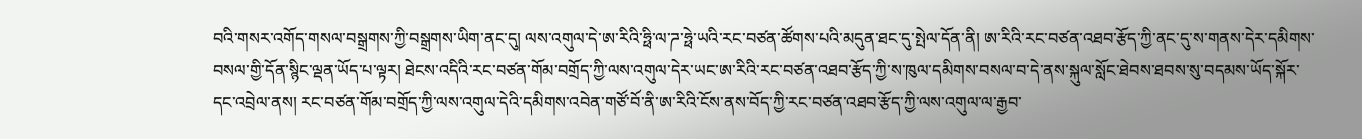བའི་གསར་འགོད་གསལ་བསྒྲགས་ཀྱི་བསྒྲགས་ཡིག་ནང་དུ། ལས་འགུལ་དེ་ཨ་རིའི་ཧྥི་ལ་ཌ་ཧྥེ་ཡའི་རང་བཙན་ཚོགས་པའི་མདུན་ཐང་དུ་སྤེལ་དོན་ནི། ཨ་རིའི་རང་བཙན་འཐབ་རྩོད་ཀྱི་ནང་དུ་ས་གནས་དེར་དམིགས་བསལ་གྱི་དོན་སྙིང་ལྡན་ཡོད་པ་ལྟར། ཐེངས་འདིའི་རང་བཙན་གོམ་བགྲོད་ཀྱི་ལས་འགུལ་དེར་ཡང་ཨ་རིའི་རང་བཙན་འཐབ་རྩོད་ཀྱི་ས་ཁུལ་དམིགས་བསལ་བ་དེ་ནས་སྐུལ་སློང་ཐེབས་ཐབས་སུ་བདམས་ཡོད་སྐོར་དང་འབྲེལ་ནས། རང་བཙན་གོམ་བགྲོད་ཀྱི་ལས་འགུལ་དེའི་དམིགས་འབེན་གཙོ་བོ་ནི་ཨ་རིའི་ངོས་ནས་བོད་ཀྱི་རང་བཙན་འཐབ་རྩོད་ཀྱི་ལས་འགུལ་ལ་རྒྱབ་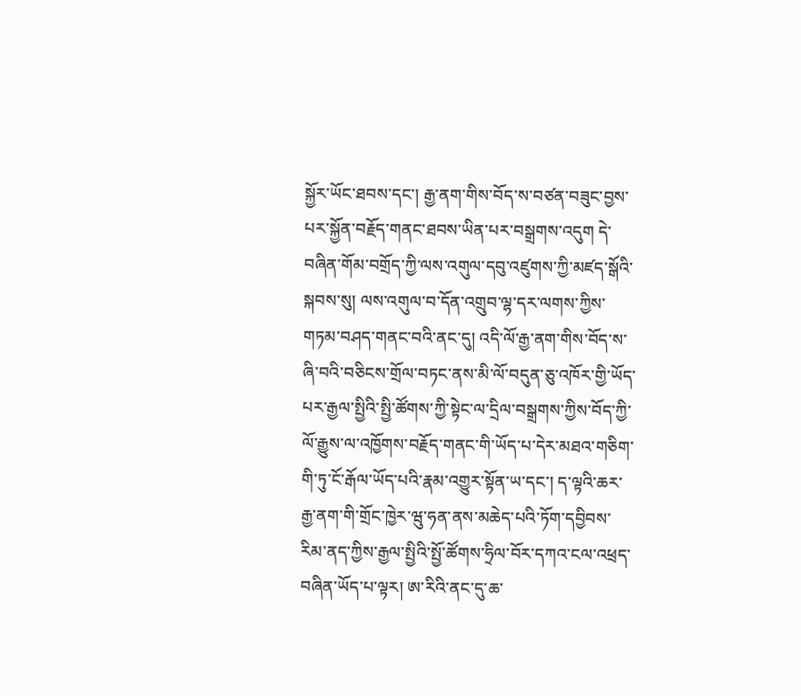སྐྱོར་ཡོང་ཐབས་དང་། རྒྱ་ནག་གིས་བོད་ས་བཙན་བཟུང་བྱས་པར་སྐྱོན་བརྗོད་གནང་ཐབས་ཡིན་པར་བསྒྲགས་འདུག དེ་བཞིན་གོམ་བགྲོད་ཀྱི་ལས་འགུལ་དབུ་འཛུགས་ཀྱི་མཛད་སྒོའི་སྐབས་སུ། ལས་འགུལ་བ་དོན་འགྲུབ་ལྷ་དར་ལགས་ཀྱིས་གཏམ་བཤད་གནང་བའི་ནང་དུ། འདི་ལོ་རྒྱ་ནག་གིས་བོད་ས་ཞི་བའི་བཅིངས་གྲོལ་བཏང་ནས་མི་ལོ་བདུན་ཅུ་འཁོར་གྱི་ཡོད་པར་རྒྱལ་སྤྱིའི་སྤྱི་ཚོགས་ཀྱི་སྟེང་ལ་དྲིལ་བསྒྲགས་ཀྱིས་བོད་ཀྱི་ལོ་རྒྱུས་ལ་འཁྱོགས་བརྗོད་གནང་གི་ཡོད་པ་དེར་མཐའ་གཅིག་གི་ཏུ་ངོ་རྒོལ་ཡོད་པའི་རྣམ་འགྱུར་སྟོན་ཡ་དང་། ད་ལྟའི་ཆར་རྒྱ་ནག་གི་གྲོང་ཁྱེར་ཝུ་ཧན་ནས་མཆེད་པའི་ཏོག་དབྱིབས་རིམ་ནད་ཀྱིས་རྒྱལ་སྤྱིའི་སྤྱོ་ཚོགས་ཧྲིལ་བོར་དཀའ་ངལ་འཕྲད་བཞིན་ཡོད་པ་ལྟར། ཨ་རིའི་ནང་དུ་ཆ་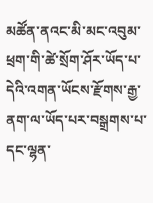མཚོན་ནའང་མི་མང་འབུམ་ཕྲག་གི་ཚེ་སྲོག་ཤོར་ཡོད་པ་དེའི་འགན་ཡོངས་རྫོགས་རྒྱ་ནག་ལ་ཡོད་པར་བསྒྲགས་པ་དང་ལྷན་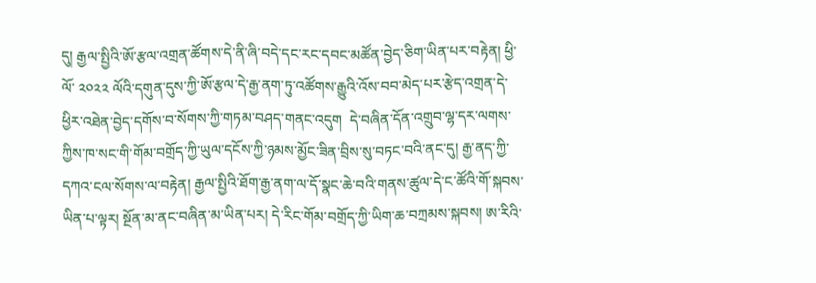དུ། རྒྱལ་སྤྱིའི་ཨོ་རྩལ་འགྲན་ཚོགས་དེ་ནི་ཞི་བདེ་དང་རང་དབང་མཚོན་བྱེད་ཅིག་ཡིན་པར་བརྟེན། ཕྱི་ལོ་ ༢༠༢༢ ལོའི་དགུན་དུས་ཀྱི་ཨོ་རྩལ་དེ་རྒྱ་ནག་ཏུ་འཚོགས་རྒྱུའི་འོས་བབ་མེད་པར་རྩེད་འགྲན་དེ་ཕྱིར་འཐེན་བྱེད་དགོས་བ་སོགས་ཀྱི་གཏམ་བཤད་གནང་འདུག  དེ་བཞིན་དོན་འགྲུབ་ལྷ་དར་ལགས་ཀྱིས་ཁ་སང་གི་གོམ་བགྲོད་ཀྱི་ཡུལ་དངོས་ཀྱི་ཉམས་མྱོང་ཟིན་བྲིས་སུ་བཏང་བའི་ནང་དུ། རྒྱ་ནད་ཀྱི་དཀའ་ངལ་སོགས་ལ་བརྟེན། རྒྱལ་སྤྱིའི་ཐོག་རྒྱ་ནག་ལ་དོ་སྣང་ཆེ་བའི་གནས་ཚུལ་དེ་ང་ཚོའི་གོ་སྐབས་ཡིན་པ་ལྟར། སྔོན་མ་ནང་བཞིན་མ་ཡིན་པར། དེ་རིང་གོམ་བགྲོད་ཀྱི་ཡིག་ཆ་བཀྲམས་སྐབས། ཨ་རིའི་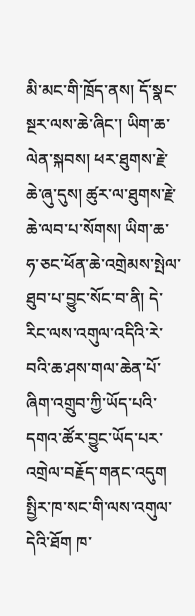མི་མང་གི་ཁྲོད་ནས། དོ་སྣང་སྔར་ལས་ཆེ་ཞིང་། ཡིག་ཆ་ལེན་སྐབས། ཕར་ཐུགས་རྗེ་ཆེ་ཞུ་དུས། ཚུར་ལ་ཐུགས་རྗེ་ཆེ་ལབ་པ་སོགས། ཡིག་ཆ་ཧ་ཅང་ཕོན་ཆེ་འགྲེམས་སྤེལ་ཐུབ་པ་བྱུང་སོང་བ་ནི། དེ་རིང་ལས་འགུལ་འདིའི་རེ་བའི་ཆ་ཤས་གལ་ཆེན་པོ་ཞིག་འགྲུབ་ཀྱི་ཡོད་པའི་དགའ་ཚོར་བྱུང་ཡོད་པར་འགྲེལ་བརྗོད་གནང་འདུག སྤྱིར་ཁ་སང་གི་ལས་འགུལ་དེའི་ཐོག ཁ་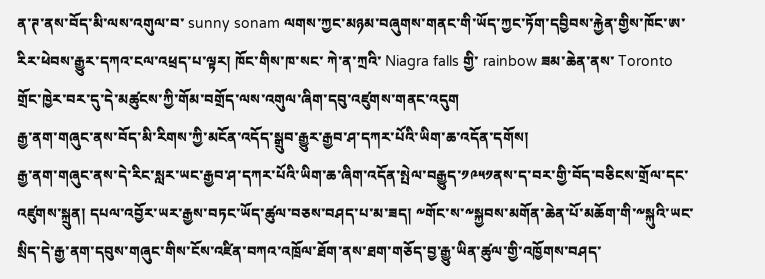ན་ཊ་ནས་བོད་མི་ལས་འགུལ་བ་ sunny sonam ལགས་ཀྱང་མཉམ་བཞུགས་གནང་གི་ཡོད་ཀྱང་ཏོག་དབྱིབས་རྐྱེན་གྱིས་ཁོང་ཨ་རིར་ཕེབས་རྒྱུར་དཀའ་ངལ་འཕྲད་པ་ལྟར། ཁོང་གིས་ཁ་སང་ ཀེ་ན་ཀྲའི་ Niagra falls གྱི་ rainbow ཟམ་ཆེན་ནས་ Toronto གྲོང་ཁྱེར་བར་དུ་དེ་མཚུངས་ཀྱི་གོམ་བགྲོད་ལས་འགུལ་ཞིག་དབུ་འཛུགས་གནང་འདུག
རྒྱ་ནག་གཞུང་ནས་བོད་མི་རིགས་ཀྱི་མངོན་འདོད་སྒྲུབ་རྒྱུར་རྒྱབ་ཤ་དཀར་པོའི་ཡིག་ཆ་འདོན་དགོས།
རྒྱ་ནག་གཞུང་ནས་དེ་རིང་སླར་ཡང་རྒྱབ་ཤ་དཀར་པོའི་ཡིག་ཆ་ཞིག་འདོན་སྤེལ་བརྒྱུད་༡༩༥༡ནས་ད་བར་གྱི་བོད་བཅིངས་གྲོལ་དང་འཛུགས་སྐྲུན། དཔལ་འབྱོར་ཡར་རྒྱས་བཏང་ཡོད་ཚུལ་བཅས་བཤད་པ་མ་ཟད། ༸གོང་ས་༸སྐྱབས་མགོན་ཆེན་པོ་མཆོག་གི་༸སྐུའི་ཡང་སྲིད་དེ་རྒྱ་ནག་དབུས་གཞུང་གིས་ངོས་འཛིན་བཀའ་འཁྲོལ་ཐོག་ནས་ཐག་གཅོད་བྱ་རྒྱུ་ཡིན་ཚུལ་གྱི་འཁྱོགས་བཤད་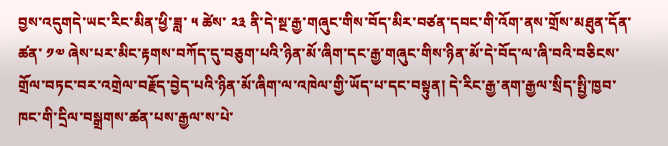བྱས་འདུགདེ་ཡང་རིང་མིན་ཕྱི་ཟླ་ ༥ ཚེས་ ༢༣ ནི་དེ་སྔ་རྒྱ་གཞུང་གིས་བོད་མིར་བཙན་དབང་གི་འོག་ནས་གྲོས་མཐུན་དོན་ཚན་ ༡༧ ཞེས་པར་མིང་རྟགས་བཀོད་དུ་བཅུག་པའི་ཉིན་མོ་ཞིག་དང་རྒྱ་གཞུང་གིས་ཉིན་མོ་དེ་བོད་ལ་ཞི་བའི་བཅིངས་གྲོལ་བཏང་བར་འགྲེལ་བརྗོད་བྱེད་པའི་ཉིན་མོ་ཞིག་ལ་འཁེལ་གྱི་ཡོད་པ་དང་བསྟུན། དེ་རིང་རྒྱ་ནག་རྒྱལ་སྲིད་སྤྱི་ཁྱབ་ཁང་གི་དྲིལ་བསྒྲགས་ཚན་པས་རྒྱལ་ས་པེ་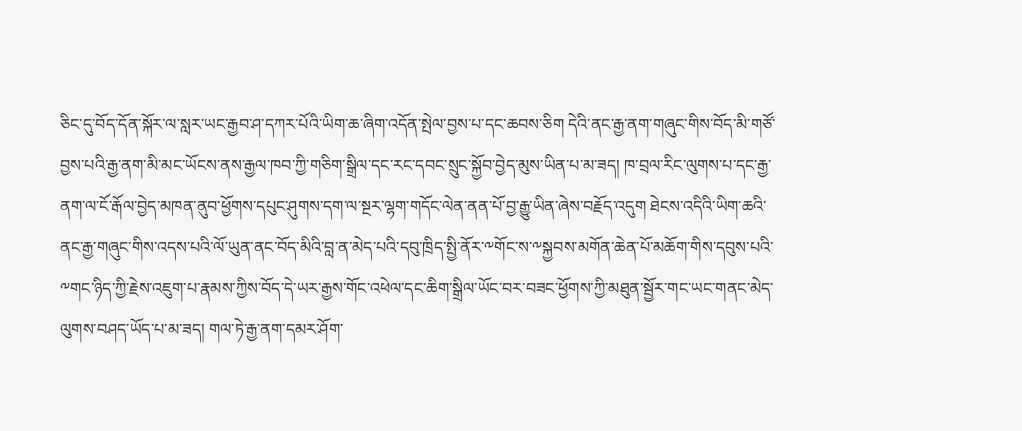ཅིང་དུ་བོད་དོན་སྐོར་ལ་སླར་ཡང་རྒྱབ་ཤ་དཀར་པོའི་ཡིག་ཆ་ཞིག་འདོན་སྤེལ་བྱས་པ་དང་ཆབས་ཅིག དེའི་ནང་རྒྱ་ནག་གཞུང་གིས་བོད་མི་གཙོ་བྱས་པའི་རྒྱ་ནག་མི་མང་ཡོངས་ནས་རྒྱལ་ཁབ་ཀྱི་གཅིག་སྒྲིལ་དང་རང་དབང་སྲུང་སྐྱོབ་བྱེད་མུས་ཡིན་པ་མ་ཟད། ཁ་བྲལ་རིང་ལུགས་པ་དང་རྒྱ་ནག་ལ་ངོ་རྒོལ་བྱེད་མཁན་ནུབ་ཕྱོགས་དཔུང་ཤུགས་དག་ལ་སྔར་ལྷག་གདོང་ལེན་ནན་པོ་བྱ་རྒྱུ་ཡིན་ཞེས་བརྗོད་འདུག ཐེངས་འདིའི་ཡིག་ཆའི་ནང་རྒྱ་གཞུང་གིས་འདས་པའི་ལོ་ཡུན་ནང་བོད་མིའི་བླ་ན་མེད་པའི་དབུ་ཁྲིད་སྤྱི་ནོར་༸གོང་ས་༸སྐྱབས་མགོན་ཆེན་པོ་མཆོག་གིས་དབུས་པའི་༸གང་ཉིད་ཀྱི་རྗེས་འཇུག་པ་རྣམས་ཀྱིས་བོད་དེ་ཡར་རྒྱས་གོང་འཕེལ་དང་ཆིག་སྒྲིལ་ཡོང་བར་བཟང་ཕྱོགས་ཀྱི་མཐུན་སྦྱོར་གང་ཡང་གནང་མེད་ལུགས་བཤད་ཡོད་པ་མ་ཟད། གལ་ཏེ་རྒྱ་ནག་དམར་ཤོག་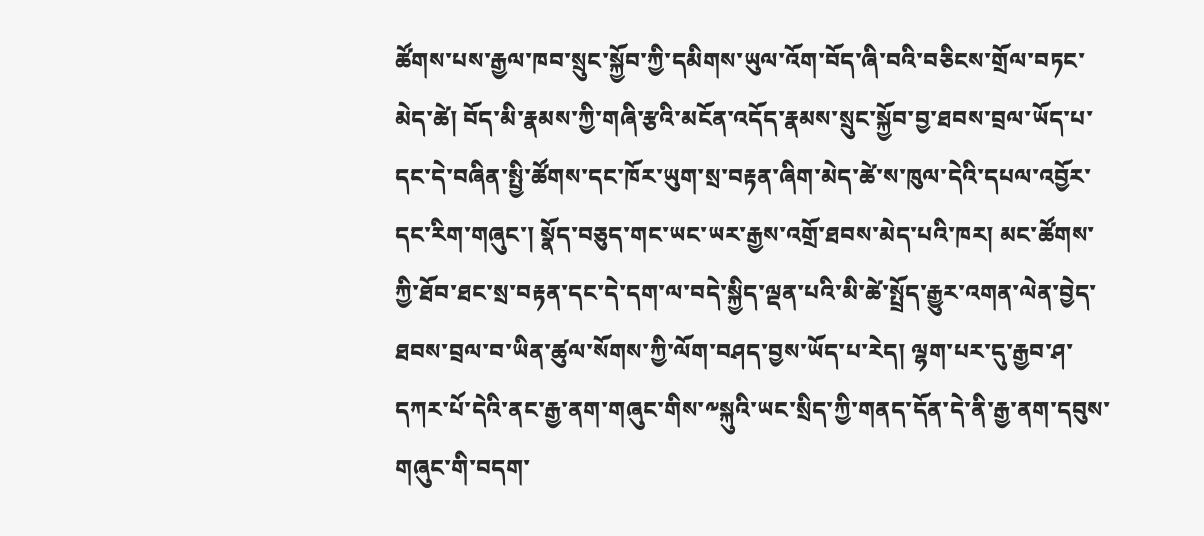ཚོགས་པས་རྒྱལ་ཁབ་སྲུང་སྐྱོབ་ཀྱི་དམིགས་ཡུལ་འོག་བོད་ཞི་བའི་བཅིངས་གྲོལ་བཏང་མེད་ཚེ། བོད་མི་རྣམས་ཀྱི་གཞི་རྩའི་མངོན་འདོད་རྣམས་སྲུང་སྐྱོབ་བྱ་ཐབས་བྲལ་ཡོད་པ་དང་དེ་བཞིན་སྤྱི་ཚོགས་དང་ཁོར་ཡུག་སྲ་བརྟན་ཞིག་མེད་ཚེ་ས་ཁུལ་དེའི་དཔལ་འབྱོར་དང་རིག་གཞུང་། སྣོད་བཅུད་གང་ཡང་ཡར་རྒྱས་འགྲོ་ཐབས་མེད་པའི་ཁར། མང་ཚོགས་ཀྱི་ཐོབ་ཐང་སྲ་བརྟན་དང་དེ་དག་ལ་བདེ་སྐྱིད་ལྡན་པའི་མི་ཚེ་སྤྲོད་རྒྱུར་འགན་ལེན་བྱེད་ཐབས་བྲལ་བ་ཡིན་ཚུལ་སོགས་ཀྱི་ལོག་བཤད་བྱས་ཡོད་པ་རེད། ལྷག་པར་དུ་རྒྱབ་ཤ་དཀར་པོ་དེའི་ནང་རྒྱ་ནག་གཞུང་གིས་༸སྐུའི་ཡང་སྲིད་ཀྱི་གནད་དོན་དེ་ནི་རྒྱ་ནག་དབུས་གཞུང་གི་བདག་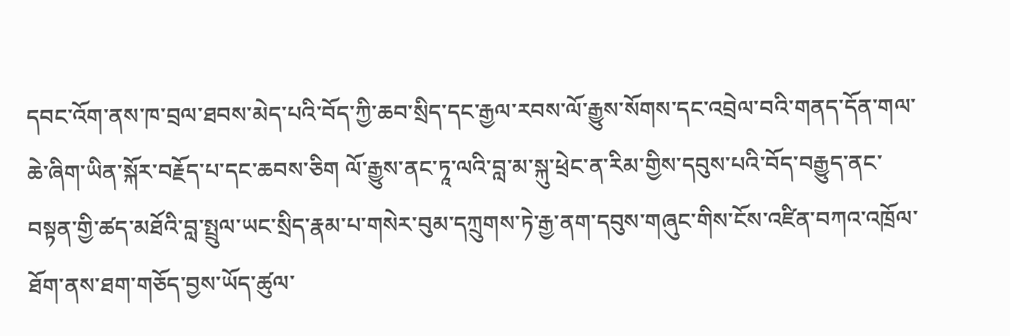དབང་འོག་ནས་ཁ་བྲལ་ཐབས་མེད་པའི་བོད་ཀྱི་ཆབ་སྲིད་དང་རྒྱལ་རབས་ལོ་རྒྱུས་སོགས་དང་འབྲེལ་བའི་གནད་དོན་གལ་ཆེ་ཞིག་ཡིན་སྐོར་བརྗོད་པ་དང་ཆབས་ཅིག ལོ་རྒྱུས་ནང་ཏཱ་ལའི་བླ་མ་སྐུ་ཕྲེང་ན་རིམ་གྱིས་དབུས་པའི་བོད་བརྒྱུད་ནང་བསྟན་གྱི་ཚད་མཐོའི་བླ་སྤྲུལ་ཡང་སྲིད་རྣམ་པ་གསེར་བུམ་དཀྲུགས་ཏེ་རྒྱ་ནག་དབུས་གཞུང་གིས་ངོས་འཛིན་བཀའ་འཁྲོལ་ཐོག་ནས་ཐག་གཅོད་བྱས་ཡོད་ཚུལ་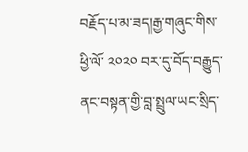བརྗོད་པ་མ་ཟད།རྒྱ་གཞུང་གིས་ཕྱི་ལོ་ ༢༠༢༠ བར་དུ་བོད་བརྒྱུད་ནང་བསྟན་གྱི་བླ་སྤྲུལ་ཡང་སྲིད་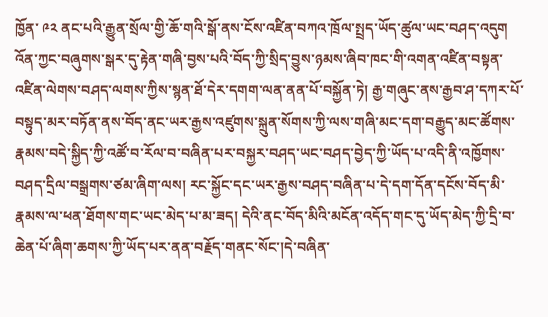ཁྱོན་ ༩༢ ནང་པའི་རྒྱུན་སྲོལ་གྱི་ཆོ་གའི་སྒོ་ནས་ངོས་འཛིན་བཀའ་ཁྲོལ་སྤྲད་ཡོད་ཚུལ་ཡང་བཤད་འདུག འོན་ཀྱང་བཞུགས་སྒར་དུ་རྟེན་གཞི་བྱས་པའི་བོད་ཀྱི་སྲིད་བྱུས་ཉམས་ཞིབ་ཁང་གི་འགན་འཛིན་བསྟན་འཛིན་ལེགས་བཤད་ལགས་ཀྱིས་སྙན་ཐོ་དེར་དགག་ལན་ནན་པོ་བསྐྱོན་ཏེ། རྒྱ་གཞུང་ནས་རྒྱབ་ཤ་དཀར་པོ་བསྟུད་མར་བཏོན་ནས་བོད་ནང་ཡར་རྒྱས་འཛུགས་སྐྲུན་སོགས་ཀྱི་ལས་གཞི་མང་དག་བརྒྱུད་མང་ཚོགས་རྣམས་བདེ་སྐྱིད་ཀྱི་འཚོ་བ་རོལ་བ་བཞིན་པར་བསྐྱར་བཤད་ཡང་བཤད་བྱེད་ཀྱི་ཡོད་པ་འདི་ནི་འཁྱོགས་བཤད་དྲིལ་བསྒྲགས་ཙམ་ཞིག་ལས། རང་སྐྱོང་དང་ཡར་རྒྱས་བཤད་བཞིན་པ་དེ་དག་དོན་དངོས་བོད་མི་རྣམས་ལ་ཕན་ཐོགས་གང་ཡང་མེད་པ་མ་ཟད། དེའི་ནང་བོད་མིའི་མངོན་འདོད་གང་དུ་ཡོད་མེད་ཀྱི་དྲི་བ་ཆེན་པོ་ཞིག་ཆགས་ཀྱི་ཡོད་པར་ནན་བརྗོད་གནང་སོང་།དེ་བཞིན་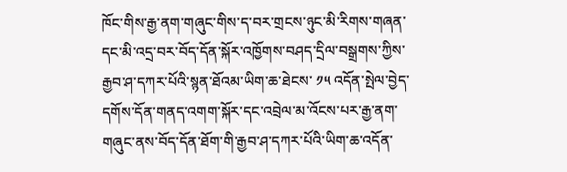ཁོང་གིས་རྒྱ་ནག་གཞུང་གིས་ད་བར་གྲངས་ཉུང་མི་རིགས་གཞན་དང་མི་འདྲ་བར་བོད་དོན་སྐོར་འཁྱོགས་བཤད་དྲིལ་བསྒྲགས་ཀྱིས་རྒྱབ་ཤ་དཀར་པོའི་སྙན་ཐོའམ་ཡིག་ཆ་ཐེངས་ ༡༥ འདོན་སྤེལ་བྱེད་དགོས་དོན་གནད་འགག་སྐོར་དང་འབྲེལ་མ་འོངས་པར་རྒྱ་ནག་གཞུང་ནས་བོད་དོན་ཐོག་གི་རྒྱབ་ཤ་དཀར་པོའི་ཡིག་ཆ་འདོན་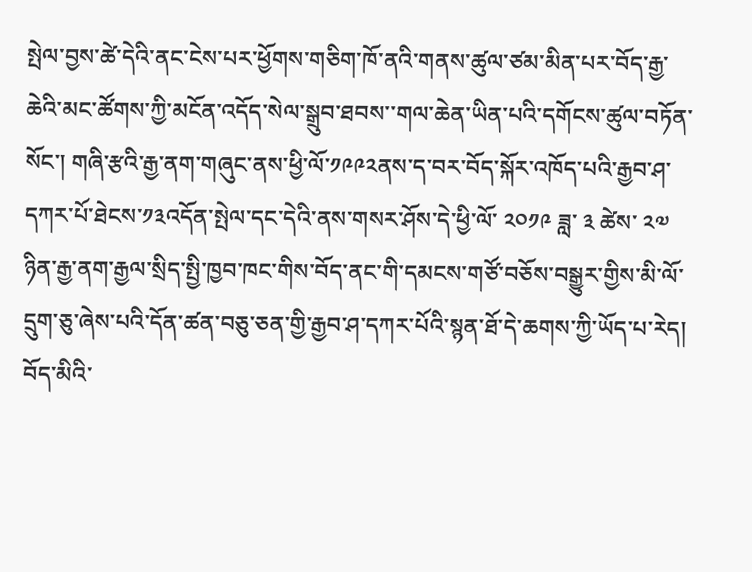སྤེལ་བྱས་ཚེ་དེའི་ནང་ངེས་པར་ཕྱོགས་གཅིག་ཁོ་ནའི་གནས་ཚུལ་ཙམ་མིན་པར་བོད་རྒྱ་ཆེའི་མང་ཚོགས་ཀྱི་མངོན་འདོད་སེལ་སྒྲུབ་ཐབས་་གལ་ཆེན་ཡིན་པའི་དགོངས་ཚུལ་བཏོན་སོང་། གཞི་རྩའི་རྒྱ་ནག་གཞུང་ནས་ཕྱི་ལོ་༡༩༩༢ནས་ད་བར་བོད་སྐོར་འཁོད་པའི་རྒྱབ་ཤ་དཀར་པོ་ཐེངས་༡༣འདོན་སྤེལ་དང་དེའི་ནས་གསར་ཤོས་དེ་ཕྱི་ལོ་ ༢༠༡༩ ཟླ་ ༣ ཚེས་ ༢༧ ཉིན་རྒྱ་ནག་རྒྱལ་སྲིད་སྤྱི་ཁྱབ་ཁང་གིས་བོད་ནང་གི་དམངས་གཙོ་བཅོས་བསྒྱུར་གྱིས་མི་ལོ་དྲུག་ཅུ་ཞེས་པའི་དོན་ཚན་བཅུ་ཅན་གྱི་རྒྱབ་ཤ་དཀར་པོའི་སྙན་ཐོ་དེ་ཆགས་ཀྱི་ཡོད་པ་རེད། བོད་མིའི་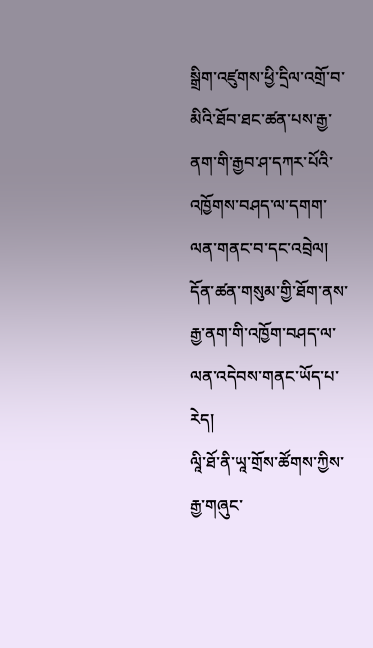སྒྲིག་འཛུགས་ཕྱི་དྲིལ་འགྲོ་བ་མིའི་ཐོབ་ཐང་ཚན་པས་རྒྱ་ནག་གི་རྒྱབ་ཤ་དཀར་པོའི་འཁྱོགས་བཤད་ལ་དགག་ལན་གནང་བ་དང་འབྲེལ། དོན་ཚན་གསུམ་གྱི་ཐོག་ནས་རྒྱ་ནག་གི་འཁྱོག་བཤད་ལ་ལན་འདེབས་གནང་ཡོད་པ་རེད།
ལཱི་ཐོ་ནི་ཡཱ་གྲོས་ཚོགས་ཀྱིས་རྒྱ་གཞུང་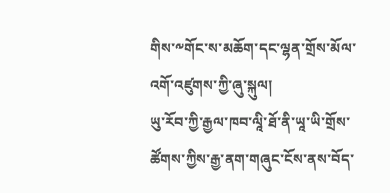གིས་༸གོང་ས་མཆོག་དང་ལྷན་གྲོས་མོལ་འགོ་འཛུགས་ཀྱི་ཞུ་སྐུལ།
ཡུ་རོབ་ཀྱི་རྒྱལ་ཁབ་ལཱི་ཐོ་ནི་ཡཱ་ཡི་གྲོས་ཚོགས་ཀྱིས་རྒྱ་ནག་གཞུང་ངོས་ནས་བོད་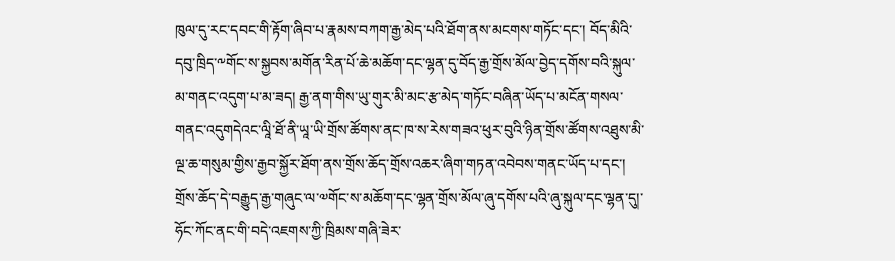ཁུལ་དུ་རང་དབང་གི་རྟོག་ཞིབ་པ་རྣམས་བཀག་རྒྱ་མེད་པའི་ཐོག་ནས་མངགས་གཏོང་དང་། བོད་མིའི་དབུ་ཁྲིད་༸གོང་ས་སྐྱབས་མགོན་རིན་པོ་ཆེ་མཆོག་དང་ལྷན་དུ་བོད་རྒྱ་གྲོས་མོལ་བྱེད་དགོས་བའི་སྐུལ་མ་གནང་འདུག་པ་མ་ཟད། རྒྱ་ནག་གིས་ཡུ་གུར་མི་མང་རྩ་མེད་གཏོང་བཞིན་ཡོད་པ་མངོན་གསལ་གནང་འདུགདེའང་ལཱི་ཐོ་ནི་ཡཱ་ཡི་གྲོས་ཚོགས་ནང་ཁ་ས་རེས་གཟའ་ཕུར་བུའི་ཉིན་གྲོས་ཚོགས་འཐུས་མི་ལྔ་ཆ་གསུམ་གྱིས་རྒྱབ་སྐྱོར་ཐོག་ནས་གྲོས་ཆོད་གྲོས་འཆར་ཞིག་གཏན་འབེབས་གནང་ཡོད་པ་དང་། གྲོས་ཆོད་དེ་བརྒྱུད་རྒྱ་གཞུང་ལ་༧གོང་ས་མཆོག་དང་ལྷན་གྲོས་མོལ་ཞུ་དགོས་པའི་ཞུ་སྐུལ་དང་ལྷན་དུ།་ཧོང་ཀོང་ནང་གི་བདེ་འཇགས་ཀྱི་ཁྲིམས་གཞི་ཟེར་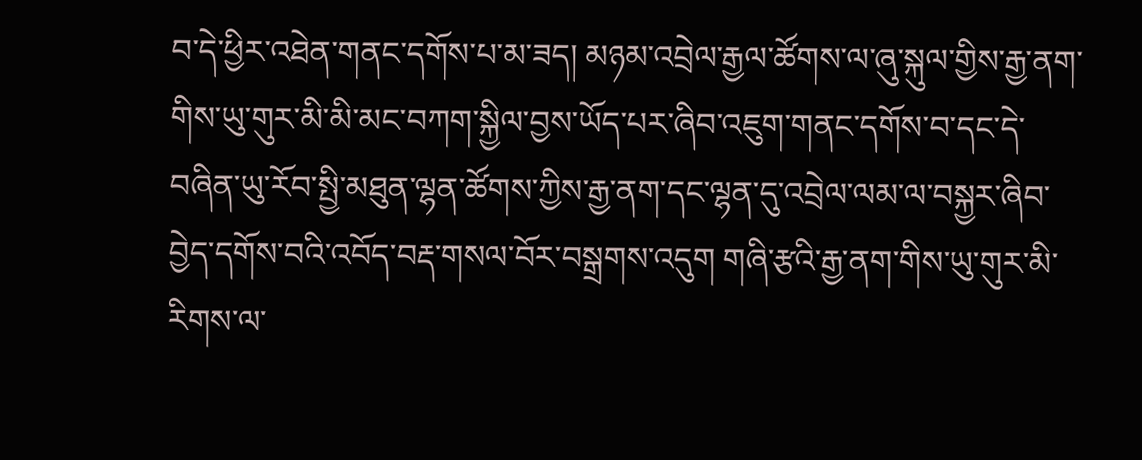བ་དེ་ཕྱིར་འཐེན་གནང་དགོས་པ་མ་ཟད། མཉམ་འབྲེལ་རྒྱལ་ཚོགས་ལ་ཞུ་སྐུལ་གྱིས་རྒྱ་ནག་གིས་ཡུ་གུར་མི་མི་མང་བཀག་སྐྱིལ་བྱས་ཡོད་པར་ཞིབ་འཇུག་གནང་དགོས་བ་དང་དེ་བཞིན་ཡུ་རོབ་སྤྱི་མཐུན་ལྷན་ཚོགས་ཀྱིས་རྒྱ་ནག་དང་ལྷན་དུ་འབྲེལ་ལམ་ལ་བསྐྱར་ཞིབ་བྱེད་དགོས་བའི་འབོད་བརྡ་གསལ་བོར་བསྒྲགས་འདུག གཞི་རྩའི་རྒྱ་ནག་གིས་ཡུ་གུར་མི་རིགས་ལ་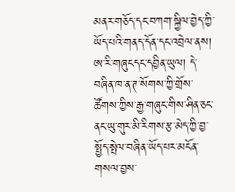མནར་གཅོད་དང་བཀག་སྐྱིལ་བྱེད་ཀྱི་ཡོད་པའི་གནད་དོན་དང་འབྲེལ་ནས། ཨ་རི་གཞུངདང་དབྱིན་ཡུལ། དེ་བཞིན་ཁ་ན་ཊ་སོགས་ཀྱི་གྲོས་ཚོགས་ཀྱིས་རྒྱ་གཞུང་གིས་ཤིན་ཅང་ནང་ཡུ་གུར་མི་རིགས་རྩ་མེད་ཀྱི་བྱ་སྤྱོད་སྤེལ་བཞིན་ཡོད་པར་མངོན་གསལ་བྱས་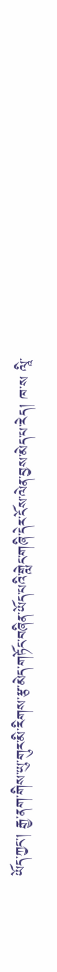ཡོད་ཀྱང་། རྒྱ་ནག་གིས་ཡུ་གུར་མི་རིགས་རྩ་མེད་གཏོང་བཞིན་ཡོད་པའི་གླེང་གཞི་དེར་ངོས་ལེན་བྱས་མེད་པ་རེད། ཁ་ས ལཱི་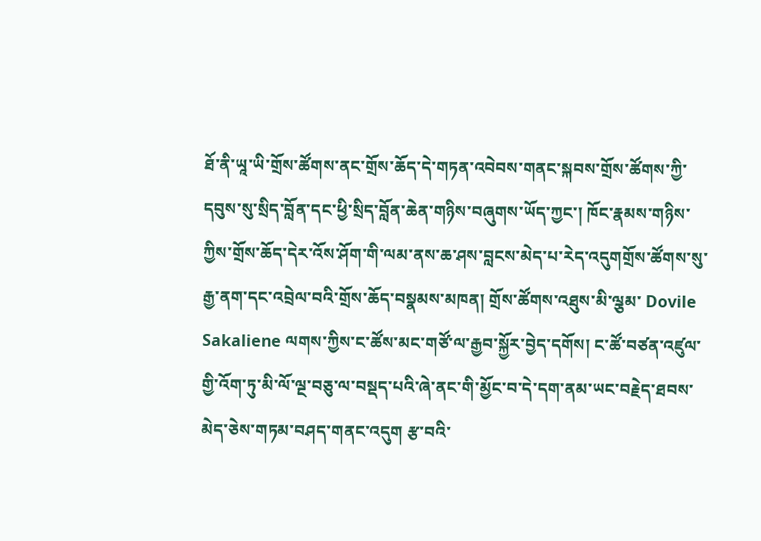ཐོ་ནི་ཡཱ་ཡི་གྲོས་ཚོགས་ནང་གྲོས་ཆོད་དེ་གཏན་འབེབས་གནང་སྐབས་གྲོས་ཚོགས་ཀྱི་དབུས་སུ་སྲིད་བློན་དང་ཕྱི་སྲིད་བློན་ཆེན་གཉིས་བཞུགས་ཡོད་ཀྱང་། ཁོང་རྣམས་གཉིས་ཀྱིས་གྲོས་ཆོད་དེར་འོས་ཤོག་གི་ལམ་ནས་ཆ་ཤས་བླངས་མེད་པ་རེད་འདུགགྲོས་ཚོགས་སུ་རྒྱ་ནག་དང་འབྲེལ་བའི་གྲོས་ཆོད་བསྣམས་མཁན། གྲོས་ཚོགས་འཐུས་མི་ལྕམ་ Dovile Sakaliene ལགས་ཀྱིས་ང་ཚོས་མང་གཙོ་ལ་རྒྱབ་སྐྱོར་བྱེད་དགོས། ང་ཚོ་བཙན་འཛུལ་གྱི་འོག་ཏུ་མི་ལོ་ལྔ་བཅུ་ལ་བསྡད་པའི་ཞེ་ནང་གི་མྱོང་བ་དེ་དག་ནམ་ཡང་བརྗེད་ཐབས་མེད་ཅེས་གཏམ་བཤད་གནང་འདུག རྩ་བའི་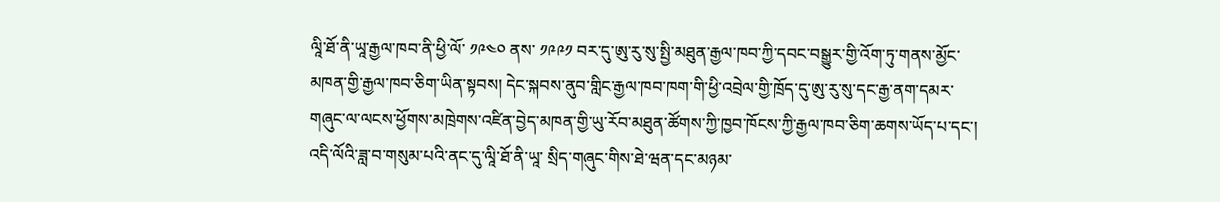ལཱི་ཐོ་ནི་ཡཱ་རྒྱལ་ཁབ་ནི་ཕྱི་ལོ་ ༡༩༤༠ ནས་ ༡༩༩༡ བར་དུ་ཨུ་རུ་སུ་སྤྱི་མཐུན་རྒྱལ་ཁབ་ཀྱི་དབང་བསྒྱུར་གྱི་འོག་ཏུ་གནས་མྱོང་མཁན་གྱི་རྒྱལ་ཁབ་ཅིག་ཡིན་སྟབས། དེང་སྐབས་ནུབ་གླིང་རྒྱལ་ཁབ་ཁག་གི་ཕྱི་འབྲེལ་གྱི་ཁྲོད་དུ་ཨུ་རུ་སུ་དང་རྒྱ་ནག་དམར་གཞུང་ལ་ལངས་ཕྱོགས་མཁྲེགས་འཛིན་བྱེད་མཁན་གྱི་ཡུ་རོབ་མཐུན་ཚོགས་ཀྱི་ཁྱབ་ཁོངས་ཀྱི་རྒྱལ་ཁབ་ཅིག་ཆགས་ཡོད་པ་དང་། འདི་ལོའི་ཟླ་བ་གསུམ་པའི་ནང་དུ་ལཱི་ཐོ་ནི་ཡཱ་ སྲིད་གཞུང་གིས་ཐེ་ཝན་དང་མཉམ་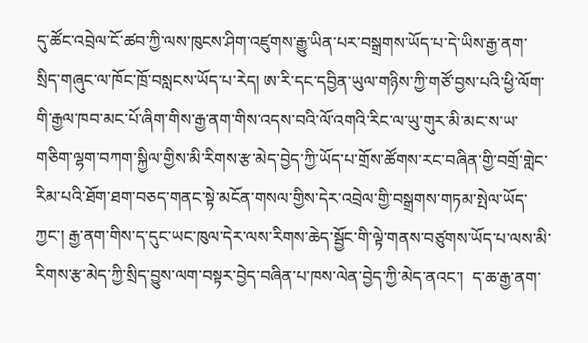དུ་ཚོང་འབྲེལ་ངོ་ཚབ་ཀྱི་ལས་ཁུངས་ཤིག་འཛུགས་རྒྱུ་ཡིན་པར་བསྒྲགས་ཡོད་པ་དེ་ཡིས་རྒྱ་ནག་སྲིད་གཞུང་ལ་ཁོང་ཁྲོ་བསླངས་ཡོད་པ་རེད། ཨ་རི་དང་དབྱིན་ཡུལ་གཉིས་ཀྱི་གཙོ་བྱས་པའི་ཕྱི་ལོག་གི་རྒྱལ་ཁབ་མང་པོ་ཞིག་གིས་རྒྱ་ནག་གིས་འདས་བའི་ལོ་འགའི་རིང་ལ་ཡུ་གུར་མི་མང་ས་ཡ་གཅིག་ལྷག་བཀག་སྐྱིལ་གྱིས་མི་རིགས་རྩ་མེད་བྱེད་ཀྱི་ཡོད་པ་གྲོས་ཚོགས་རང་བཞིན་གྱི་བགྲོ་གླེང་རིམ་པའི་ཐོག་ཐག་བཅད་གནང་སྟེ་མངོན་གསལ་གྱིས་དེར་འབྲེལ་གྱི་བསྒྲགས་གཏམ་སྤེལ་ཡོད་ཀྱང་། རྒྱ་ནག་གིས་ད་དུང་ཡང་ཁུལ་དེར་ལས་རིགས་ཆེད་སྦྱོང་གི་ལྟེ་གནས་བཙུགས་ཡོད་པ་ལས་མི་རིགས་རྩ་མེད་ཀྱི་སྲིད་བྱུས་ལག་བསྟར་བྱེད་བཞིན་པ་ཁས་ལེན་བྱེད་ཀྱི་མེད་ནའང་།  ད་ཆ་རྒྱ་ནག་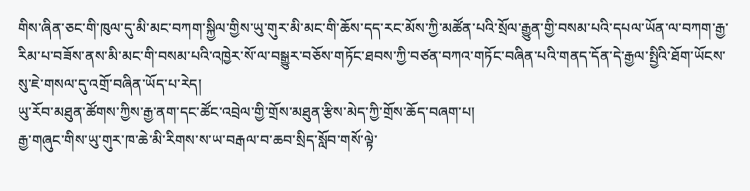གིས་ཞིན་ཅང་གི་ཁུལ་དུ་མི་མང་བཀག་སྐྱིལ་གྱིས་ཡུ་གུར་མི་མང་གི་ཆོས་དད་རང་མོས་ཀྱི་མཚོན་པའི་སྲོལ་རྒྱུན་གྱི་བསམ་པའི་དཔལ་ཡོན་ལ་བཀག་རྒྱ་རིམ་པ་བཟོས་ནས་མི་མང་གི་བསམ་པའི་འཁྱེར་སོ་ལ་བསྒྱུར་བཅོས་གཏོང་ཐབས་ཀྱི་བཙན་བཀའ་གཏོང་བཞིན་པའི་གནད་དོན་དེ་རྒྱལ་སྤྱིའི་ཐོག་ཡོངས་སུ་ཇེ་གསལ་དུ་འགྲོ་བཞིན་ཡོད་པ་རེད།
ཡུ་རོབ་མཐུན་ཚོགས་ཀྱིས་རྒྱ་ནག་དང་ཚོང་འབྲེལ་གྱི་གྲོས་མཐུན་རྩིས་མེད་ཀྱི་གྲོས་ཆོད་བཞག་པ།
རྒྱ་གཞུང་གིས་ཡུ་གུར་ཁ་ཆེ་མི་རིགས་ས་ཡ་བརྒལ་བ་ཆབ་སྲིད་སློབ་གསོ་ལྟེ་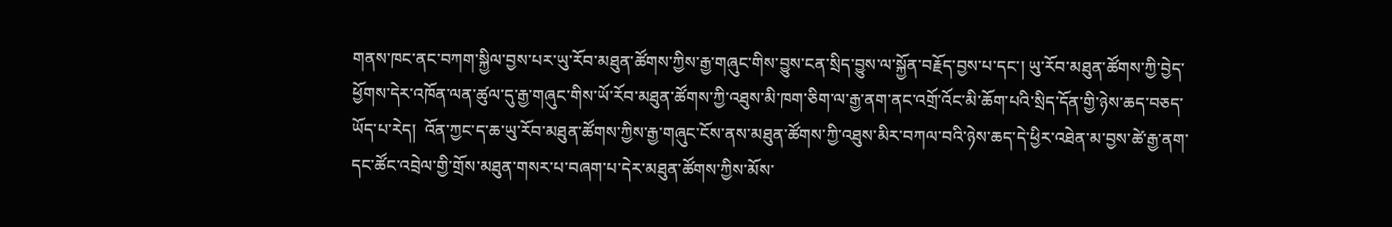གནས་ཁང་ནང་བཀག་སྐྱིལ་བྱས་པར་ཡུ་རོབ་མཐུན་ཚོགས་ཀྱིས་རྒྱ་གཞུང་གིས་བྱུས་ངན་སྲིད་བྱུས་ལ་སྐྱོན་བརྗོད་བྱས་པ་དང་། ཡུ་རོབ་མཐུན་ཚོགས་ཀྱི་བྱེད་ཕྱོགས་དེར་འཁོན་ལན་ཚུལ་དུ་རྒྱ་གཞུང་གིས་ཡོ་རོབ་མཐུན་ཚོགས་ཀྱི་འཐུས་མི་ཁག་ཅིག་ལ་རྒྱ་ནག་ནང་འགྲོ་འོང་མི་ཆོག་པའི་སྲིད་དོན་གྱི་ཉེས་ཆད་བཅད་ཡོད་པ་རེད།  འོན་ཀྱང་ད་ཆ་ཡུ་རོབ་མཐུན་ཚོགས་ཀྱིས་རྒྱ་གཞུང་ངོས་ནས་མཐུན་ཚོགས་ཀྱི་འཐུས་མིར་བཀལ་བའི་ཉེས་ཆད་དེ་ཕྱིར་འཐེན་མ་བྱས་ཚེ་རྒྱ་ནག་དང་ཚོང་འབྲེལ་གྱི་གྲོས་མཐུན་གསར་པ་བཞག་པ་དེར་མཐུན་ཚོགས་ཀྱིས་མོས་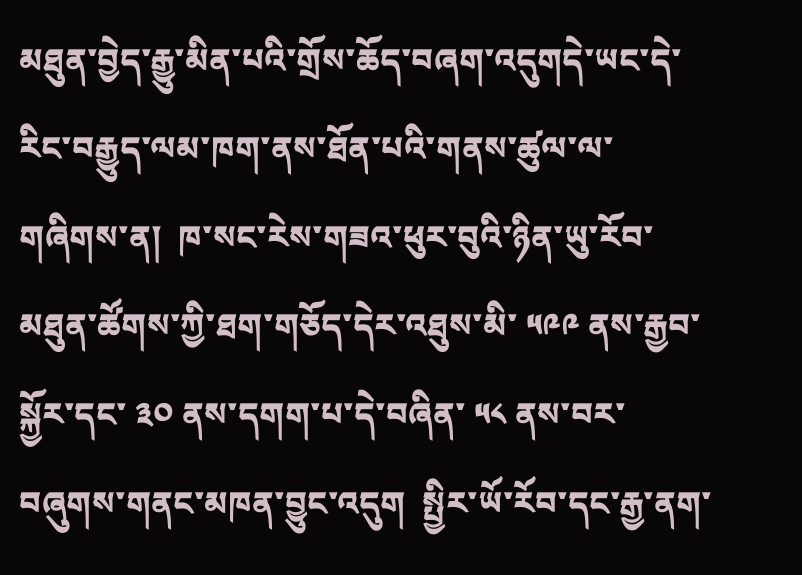མཐུན་བྱེད་རྒྱུ་མིན་པའི་གྲོས་ཆོད་བཞག་འདུགདེ་ཡང་དེ་རིང་བརྒྱུད་ལམ་ཁག་ནས་ཐོན་པའི་གནས་ཚུལ་ལ་གཞིགས་ན།  ཁ་སང་རེས་གཟའ་ཕུར་བུའི་ཉིན་ཡུ་རོབ་མཐུན་ཚོགས་ཀྱི་ཐག་གཅོད་དེར་འཐུས་མི་ ༥༩༩ ནས་རྒྱབ་སྐྱོར་དང་ ༣༠ ནས་དགག་པ་དེ་བཞིན་ ༥༨ ནས་བར་བཞུགས་གནང་མཁན་བྱུང་འདུག  སྤྱིར་ཡོ་རོབ་དང་རྒྱ་ནག་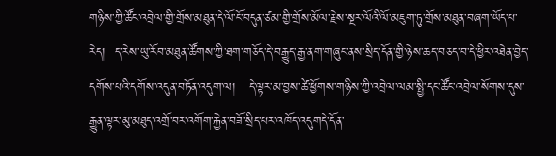གཉིས་ཀྱི་ཚོང་འབྲེལ་གྱི་གྲོས་མཐུན་དེ་ལོ་ངོ་བདུན་ཙམ་གྱི་གྲོས་མོལ་རྗེས་སྔར་ལོའི་ལོ་མཇུག་ཏུ་གྲོས་མཐུན་བཞག་ཡོད་པ་རེད།  ད་རེས་ཡུ་རོབ་མཐུན་ཚོགས་ཀྱི་ཐག་གཅོད་དེ་བརྒྱུད་རྒྱ་ནག་གཞུང་ནས་སྲིད་དོན་གྱི་ཉེས་ཆད་བཅད་བ་དེ་ཕྱིར་འཐེན་བྱེད་དགོས་པའི་དགོས་འདུན་བཏོན་འདུག་ལ།   དེ་ལྟར་མ་བྱས་ཚེ་ཕྱོགས་གཉིས་ཀྱི་འབྲེལ་ལམ་སྤྱི་དང་ཚོང་འབྲེལ་སོགས་དུས་རྒྱུན་ལྟར་མུ་མཐུད་འགྲོ་བར་འགོག་རྐྱེན་བཟོ་སྲིད་པར་འཁོད་འདུགདེ་དོན་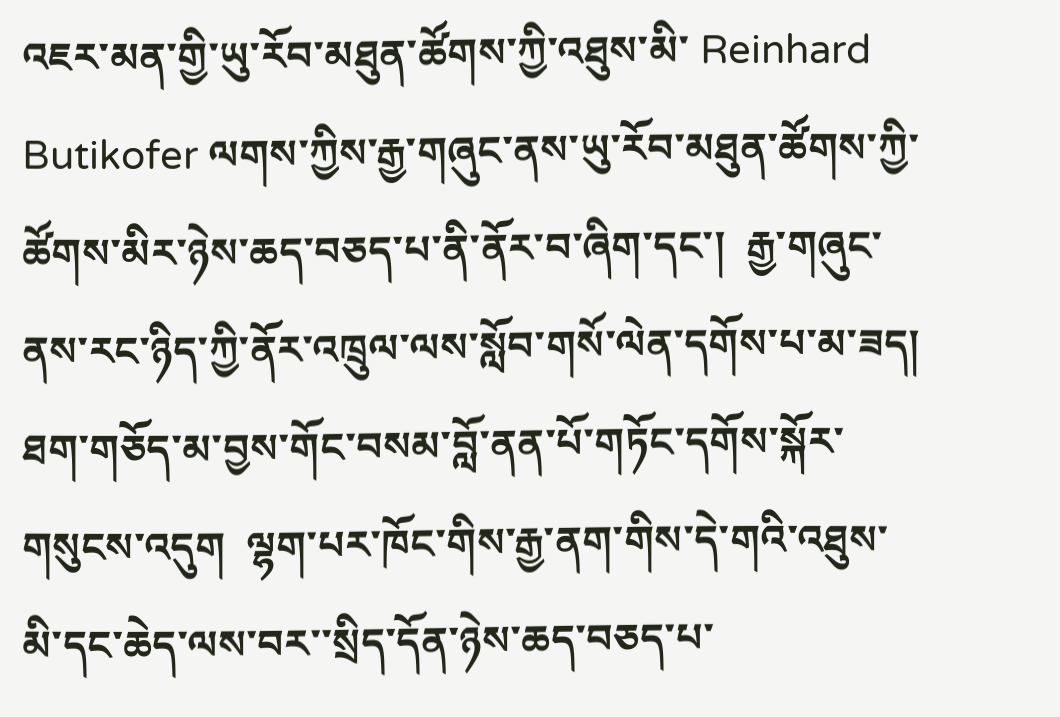འཇར་མན་གྱི་ཡུ་རོབ་མཐུན་ཚོགས་ཀྱི་འཐུས་མི་ Reinhard Butikofer ལགས་ཀྱིས་རྒྱ་གཞུང་ནས་ཡུ་རོབ་མཐུན་ཚོགས་ཀྱི་ཚོགས་མིར་ཉེས་ཆད་བཅད་པ་ནི་ནོར་བ་ཞིག་དང་།  རྒྱ་གཞུང་ནས་རང་ཉིད་ཀྱི་ནོར་འཁྲུལ་ལས་སློབ་གསོ་ལེན་དགོས་པ་མ་ཟད།  ཐག་གཅོད་མ་བྱས་གོང་བསམ་བློ་ནན་པོ་གཏོང་དགོས་སྐོར་གསུངས་འདུག  ལྷག་པར་ཁོང་གིས་རྒྱ་ནག་གིས་དེ་གའི་འཐུས་མི་དང་ཆེད་ལས་བར་་སྲིད་དོན་ཉེས་ཆད་བཅད་པ་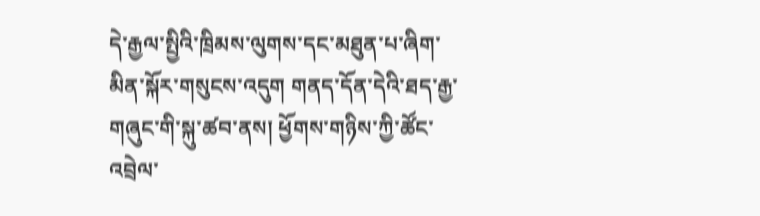དེ་རྒྱལ་སྤྱིའི་ཁྲིམས་ལུགས་དང་མཐུན་པ་ཞིག་མིན་སྐོར་གསུངས་འདུག གནད་དོན་དེའི་ཐད་རྒྱ་གཞུང་གི་སྐུ་ཚབ་ནས། ཕྱོགས་གཉིས་ཀྱི་ཚོང་འབྲེལ་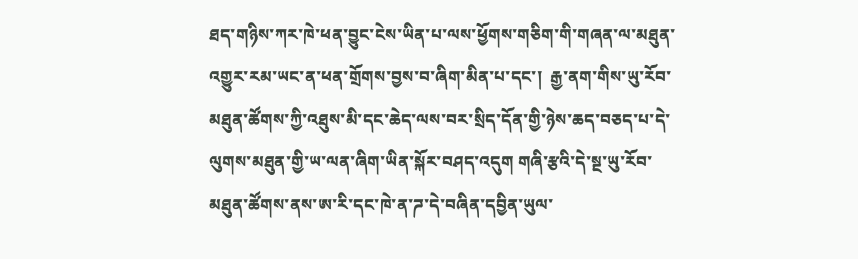ཐད་གཉིས་ཀར་ཁེ་ཕན་བྱུང་ངེས་ཡིན་པ་ལས་ཕྱོགས་གཅིག་གི་གཞན་ལ་མཐུན་འགྱུར་རམ་ཡང་ན་ཕན་གྲོགས་བྱས་བ་ཞིག་མིན་པ་དང་།  རྒྱ་ནག་གིས་ཡུ་རོབ་མཐུན་ཚོགས་ཀྱི་འཐུས་མི་དང་ཆེད་ལས་བར་སྲིད་དོན་གྱི་ཉེས་ཆད་བཅད་པ་དེ་ལུགས་མཐུན་གྱི་ཡ་ལན་ཞིག་ཡིན་སྐོར་བཤད་འདུག གཞི་རྩའི་དེ་སྔ་ཡུ་རོབ་མཐུན་ཚོགས་ནས་ཨ་རི་དང་ཁེ་ན་ཌ་དེ་བཞིན་དབྱིན་ཡུལ་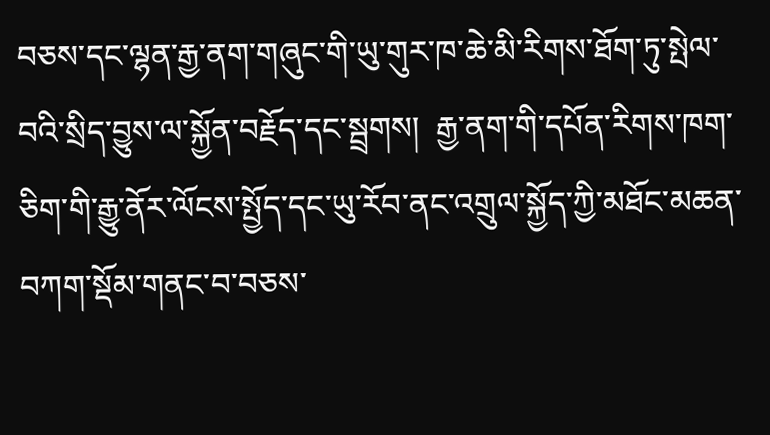བཅས་དང་ལྷན་རྒྱ་ནག་གཞུང་གི་ཡུ་གུར་ཁ་ཆེ་མི་རིགས་ཐོག་ཏུ་སྤེལ་བའི་སྲིད་བྱུས་ལ་སྐྱོན་བརྗོད་དང་སྦྲགས།  རྒྱ་ནག་གི་དཔོན་རིགས་ཁག་ཅིག་གི་རྒྱུ་ནོར་ལོངས་སྤྱོད་དང་ཡུ་རོབ་ནང་འགྲུལ་སྐྱོད་ཀྱི་མཐོང་མཆན་བཀག་སྡོམ་གནང་བ་བཅས་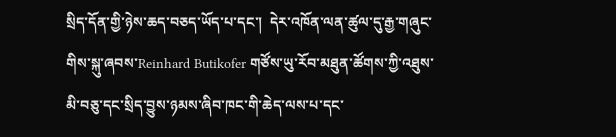སྲིད་དོན་གྱི་ཉེས་ཆད་བཅད་ཡོད་པ་དང་།  དེར་འཁོན་ལན་ཚུལ་དུ་རྒྱ་གཞུང་གིས་སྐུ་ཞབས་Reinhard Butikofer གཙོས་ཡུ་རོབ་མཐུན་ཚོགས་ཀྱི་འཐུས་མི་བཅུ་དང་སྲིད་བྱུས་ཉམས་ཞིབ་ཁང་གི་ཆེད་ལས་པ་དང་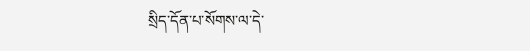སྲིད་དོན་པ་སོགས་ལ་དེ་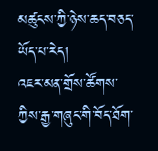མཚུངས་ཀྱི་ཉེས་ཆད་བཅད་ཡོད་པ་རེད།
འཇར་མན་གྲོས་ཚོགས་ཀྱིས་རྒྱ་གཞུང་གི་བོད་ཐོག་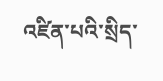འཛིན་པའི་སྲིད་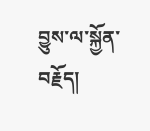བྱུས་ལ་སྐྱོན་བརྗོད།